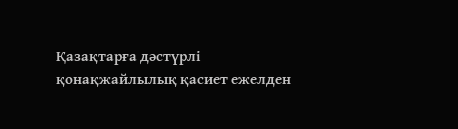Қазақтарға дәстүрлі қонақжайлылық қасиет ежелден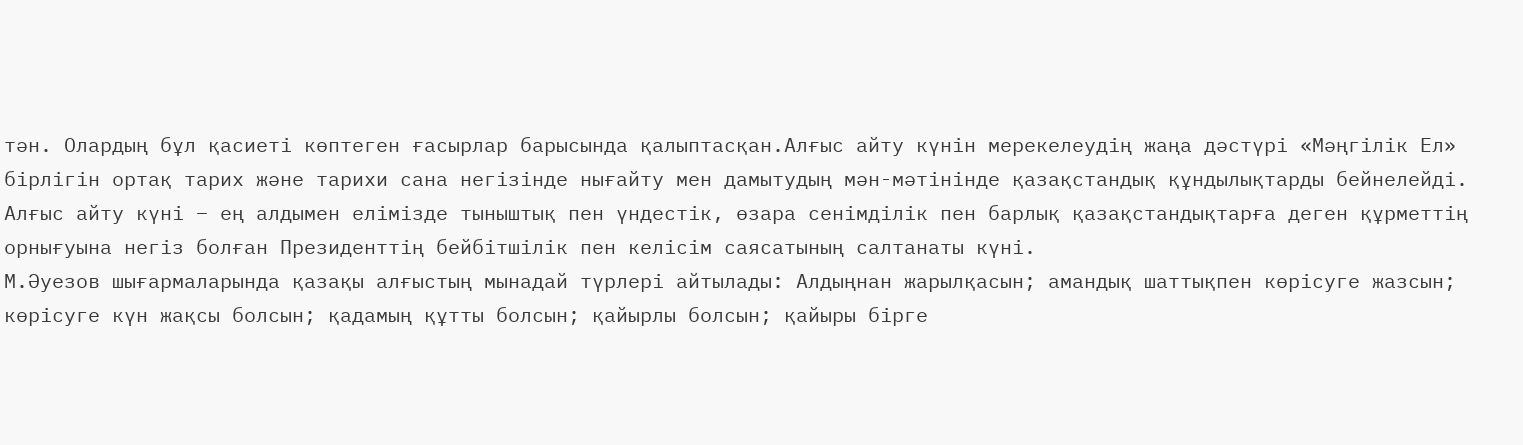тән. Олардың бұл қасиеті көптеген ғасырлар барысында қалыптасқан.Алғыс айту күнін мерекелеудің жаңа дәстүрі «Мәңгілік Ел» бірлігін ортақ тарих және тарихи сана негізінде нығайту мен дамытудың мән-мәтінінде қазақстандық құндылықтарды бейнелейді.
Алғыс айту күні – ең алдымен елімізде тыныштық пен үндестік, өзара сенімділік пен барлық қазақстандықтарға деген құрметтің орнығуына негіз болған Президенттің бейбітшілік пен келісім саясатының салтанаты күні.
М.Әуезов шығармаларында қазақы алғыстың мынадай түрлері айтылады: Алдыңнан жарылқасын; амандық шаттықпен көрісуге жазсын; көрісуге күн жақсы болсын; қадамың құтты болсын; қайырлы болсын; қайыры бірге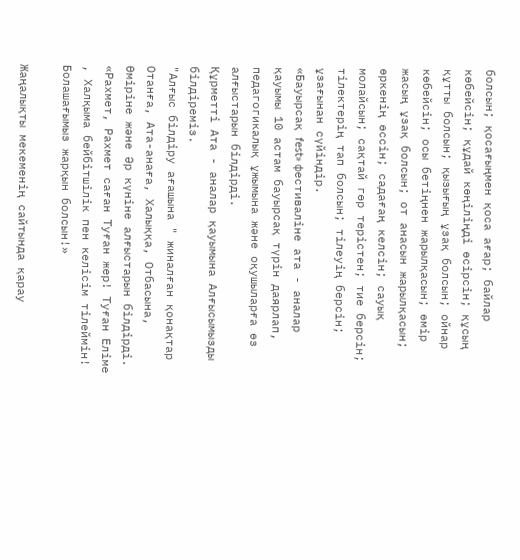болсын; қосағыңмен қоса ағар; байлар көбейсін; құдай көңіліңді өсірсін; құсың құтты болсын; қызығың ұзақ болсын; ойнар көбейсін; осы бетіңнен жарылқасын; өмір жасың ұзақ болсын; от анасын жарылқасын; өркенің өссін; садағаң келсін; сауық молайсын; сақтай гөр терістен; тие берсін; тілектерің тап болсын; тілеуің берсін; ұзағынан сүйіндір.
«Бауырсақ fest» фестиваліне ата - аналар қауымы 10 астам бауырсақ түрін даярлап, педагогикалық ұжымына және оқушыларға өз алғыстарын білдірді.
Құрметті Ата - аналар қауымына Алғысымызды білдіреміз.
"Алғыс білдіру ағашына " жиналған қонақтар Отанға, Ата-анаға, Халыққа, Отбасына, Өміріне және Әр күніне алғыстарын білдірді.
«Рахмет, Рахмет саған Туған жер! Туған Еліме , Халқыма бейбітшілік пен келісім тілеймін! Болашағымыз жарқын болсын!»

Жаңалықты мекеменің сайтында қарау